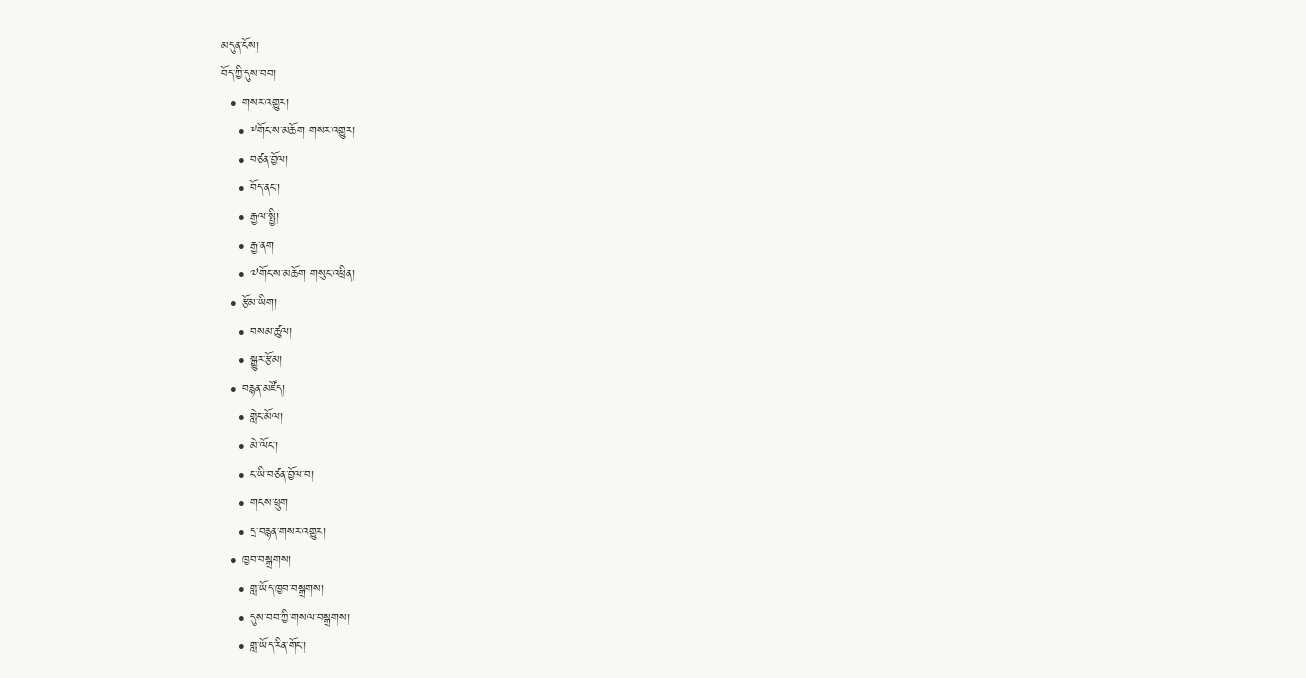མདུན་ངོས།
བོད་ཀྱི་དུས་བབ།
  • གསར་འགྱུར།
    • ༸གོང་ས་མཆོག གསར་འགྱུར།
    • བཙན་བྱོལ།
    • བོད་ནང་།
    • རྒྱལ་སྤྱི།
    • རྒྱ་ནག
    • ༧གོང་ས་མཆོག གསུང་འཕྲིན།
  • རྩོམ་ཡིག།
    • བསམ་ཚུལ།
    • སྒྱུར་རྩོམ།
  • བརྙན་མཛོད།
    • གླེང་མོལ།
    • མེ་ལོང་།
    • ང་ཡི་བཙན་བྱོལ་བ།
    • གངས་ཕྲུག
    • དྲ་བརྙན་གསར་འགྱུར།
  • ཁྱབ་བསྒྲགས།
    • གླ་ཡོད་ཁྱབ་བསྒྲགས།
    • དུས་བབ་ཀྱི་གསལ་བསྒྲགས།
    • གླ་ཡོད་རིན་གོང་།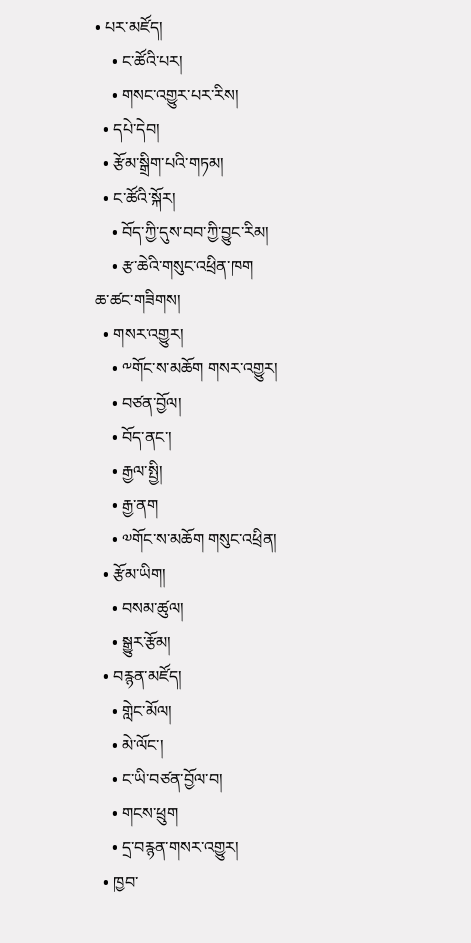• པར་མཛོད།
    • ང་ཚོའི་པར།
    • གསང་འགྱུར་པར་རིས།
  • དཔེ་དེབ།
  • རྩོམ་སྒྲིག་པའི་གཏམ།
  • ང་ཚོའི་སྐོར།
    • བོད་ཀྱི་དུས་བབ་ཀྱི་བྱུང་རིམ།
    • རྩ་ཆེའི་གསུང་འཕྲིན་ཁག
ཆ་ཚང་གཟིགས།
  • གསར་འགྱུར།
    • ༸གོང་ས་མཆོག གསར་འགྱུར།
    • བཙན་བྱོལ།
    • བོད་ནང་།
    • རྒྱལ་སྤྱི།
    • རྒྱ་ནག
    • ༧གོང་ས་མཆོག གསུང་འཕྲིན།
  • རྩོམ་ཡིག།
    • བསམ་ཚུལ།
    • སྒྱུར་རྩོམ།
  • བརྙན་མཛོད།
    • གླེང་མོལ།
    • མེ་ལོང་།
    • ང་ཡི་བཙན་བྱོལ་བ།
    • གངས་ཕྲུག
    • དྲ་བརྙན་གསར་འགྱུར།
  • ཁྱབ་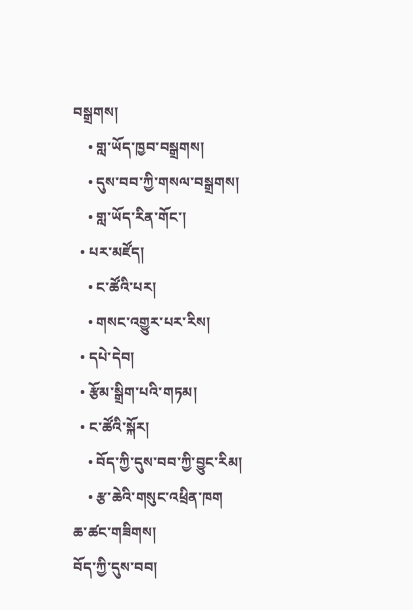བསྒྲགས།
    • གླ་ཡོད་ཁྱབ་བསྒྲགས།
    • དུས་བབ་ཀྱི་གསལ་བསྒྲགས།
    • གླ་ཡོད་རིན་གོང་།
  • པར་མཛོད།
    • ང་ཚོའི་པར།
    • གསང་འགྱུར་པར་རིས།
  • དཔེ་དེབ།
  • རྩོམ་སྒྲིག་པའི་གཏམ།
  • ང་ཚོའི་སྐོར།
    • བོད་ཀྱི་དུས་བབ་ཀྱི་བྱུང་རིམ།
    • རྩ་ཆེའི་གསུང་འཕྲིན་ཁག
ཆ་ཚང་གཟིགས།
བོད་ཀྱི་དུས་བབ།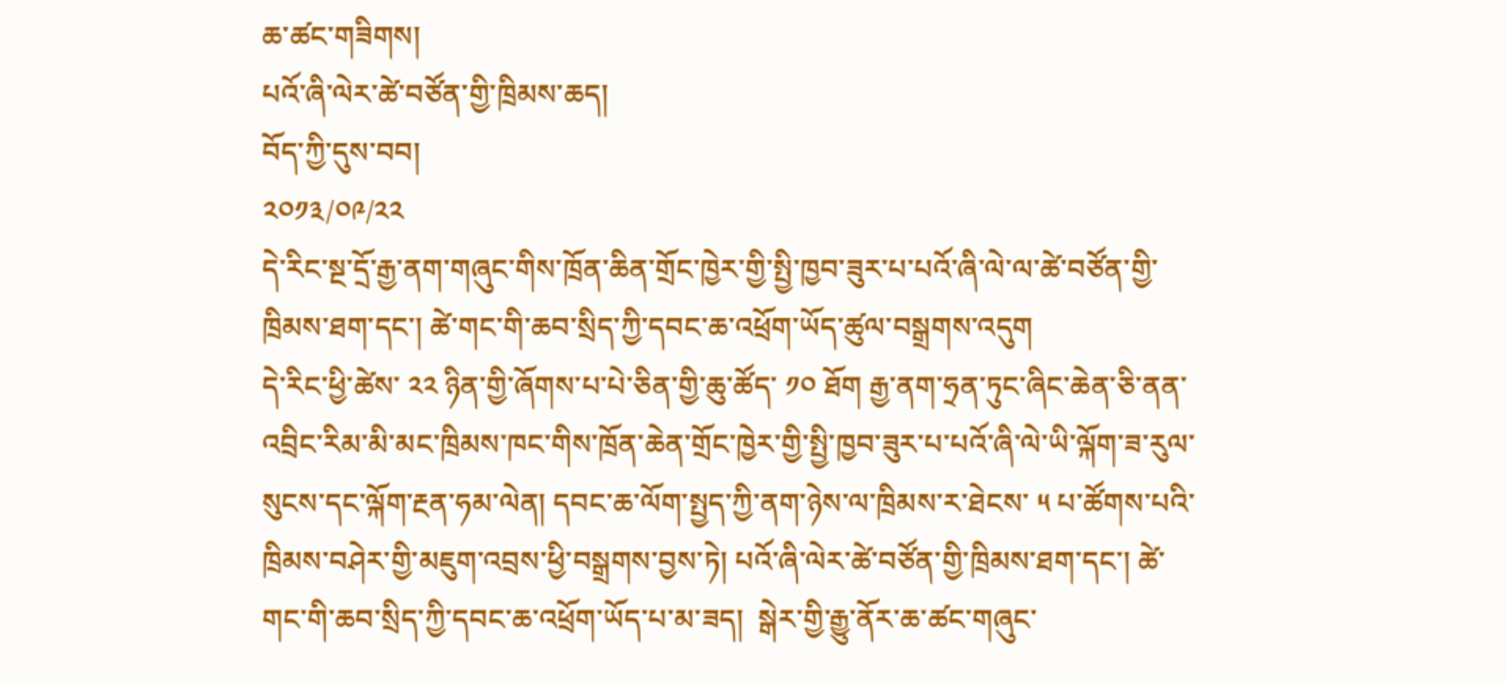ཆ་ཚང་གཟིགས།
པའོ་ཞི་ལེར་ཚེ་བཙོན་གྱི་ཁྲིམས་ཆད།
བོད་ཀྱི་དུས་བབ།
༢༠༡༣/༠༩/༢༢
དེ་རིང་སྔ་དྲོ་རྒྱ་ནག་གཞུང་གིས་ཁྲོན་ཆིན་གྲོང་ཁྱེར་གྱི་སྤྱི་ཁྱབ་ཟུར་པ་པའོ་ཞི་ལེ་ལ་ཚེ་བཙོན་གྱི་ཁྲིམས་ཐག་དང་། ཚེ་གང་གི་ཆབ་སྲིད་ཀྱི་དབང་ཆ་འཕྲོག་ཡོད་ཚུལ་བསྒྲགས་འདུག
དེ་རིང་ཕྱི་ཚེས་ ༢༢ ཉིན་གྱི་ཞོགས་པ་པེ་ཅིན་གྱི་ཆུ་ཚོད་ ༡༠ ཐོག རྒྱ་ནག་ཧྲན་ཏུང་ཞིང་ཆེན་ཅི་ནན་འབྲིང་རིམ་མི་མང་ཁྲིམས་ཁང་གིས་ཁྲོན་ཆེན་གྲོང་ཁྱེར་གྱི་སྤྱི་ཁྱབ་ཟུར་པ་པའོ་ཞི་ལེ་ཡི་ལྐོག་ཟ་རུལ་སུངས་དང་ལྐོག་རྔན་ཧམ་ལེན། དབང་ཆ་ལོག་སྤྱད་ཀྱི་ནག་ཉེས་ལ་ཁྲིམས་ར་ཐེངས་ ༥ པ་ཚོགས་པའི་ཁྲིམས་བཤེར་གྱི་མཇུག་འབྲས་ཕྱི་བསྒྲགས་བྱས་ཏེ། པའོ་ཞི་ལེར་ཚེ་བཙོན་གྱི་ཁྲིམས་ཐག་དང་། ཚེ་གང་གི་ཆབ་སྲིད་ཀྱི་དབང་ཆ་འཕྲོག་ཡོད་པ་མ་ཟད།  སྒེར་གྱི་རྒྱུ་ནོར་ཆ་ཚང་གཞུང་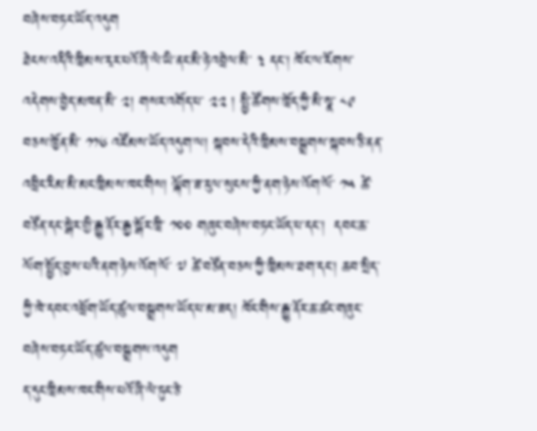བཞེས་བཏང་ཡོད་འདུག
ཐེངས་འདིའི་ཁྲིམས་རྭར་པའོ་ཞི་ལེ་ཡི་ནང་མི་ཉེ་འབྲེལ་མི་ ༣ དང་། ཁོང་ལ་རོགས་འདེགས་བྱེད་མཁན་མི་ ༢། གསར་འགོད་པ་ ༢༢ ། སྤྱི་ཚོགས་ཁྲོད་ཀྱི་མི་སྣ་ ༨༩ བཅས་ཁྱོན་མི་ ༡༡༦ འཛོམས་ཡོད་འདུག་ལ། སྐབས་དེའི་ཁྲིམས་བསྒྲགས་སྐབས་ཅི་ནན་འབྲིང་རིམ་མི་མང་ཁྲིམས་ཁང་གིས། ལྐོག་ཟ་རུལ་སུངས་ཀྱི་ནག་ཉེས་འོག་ལོ་ ༡༥ ཚེ་བཙོན་དང་སྒེར་གྱི་རྒྱུ་ནོར་རྒྱ་སྒོར་ཁྲི་ ༡༠༠ གཞུང་བཞེས་བཏང་ཡོད་པ་དང་།  དབང་ཆ་ལོག་སྤྱོད་བྱས་པའི་ནག་ཉེས་འོག་ལོ་ ༧ ཚེ་བཙོན་བཅས་ཀྱི་ཁྲིམས་ཐག་དང་། ཆབ་སྲིད་ཀྱི་ཁེ་དབང་འཕྲོག་ཡོད་ཚུལ་བསྒྲགས་ཡོད་པ་མ་ཟད། ཁོང་གིས་རྒྱུ་ནོར་ཆ་ཚང་གཞུང་བཞེས་བཏང་ཡོད་ཚུལ་བསྒྲགས་འདུག
ད་དུང་ཁྲིམས་ཁང་གིས་པའོ་ཞི་ལེ་ཏུང་ཅེ་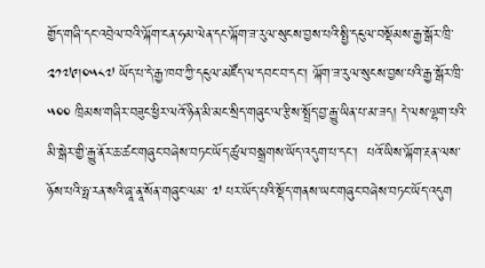གྱོད་གཞི་དང་འབྲེལ་བའི་ལྐོག་ངན་ཧམ་ལེན་དང་ལྐོག་ཟ་རུལ་སུངས་བྱས་པའི་སྤྱི་དངུལ་བསྡོམས་རྒྱ་སྒོར་ཁྲི་ ༢༡༧༩།༠༥༨༧ ཡོད་པ་དེ་རྒྱ་ཁབ་ཀྱི་དངུལ་མཛོད་ལ་དབང་བ་དང་། ལྐོག་ཟ་རུལ་སུངས་བྱས་པའི་རྒྱ་སྒོར་ཁྲི་ ༥༠༠ ཁྲིམས་གཞིར་བཟུང་ཕྱིར་ལའོ་ཉིན་མི་མང་སྲིད་གཞུང་ལ་རྩིས་སྤྲོད་བྱ་རྒྱུ་ཡིན་པ་མ་ཟད། དེ་ལས་ལྷག་པའི་མི་སྒེར་གྱི་རྒྱུ་ནོར་ཆ་ཚང་གཞུང་བཞེས་བཏང་ཡོད་ཚུལ་བསྒྲགས་ཡོད་འདུག་པ་དང་།  པའོ་ཡིས་ལྐོག་རྔན་ལས་ཉོས་པའི་ཧྥ་རན་སའི་ཞཱ་ནཱ་སོན་གཞུང་ལམ་ ༧ པར་ཡོད་པའི་སྡོད་གནས་ཡང་གཞུང་བཞེས་བཏང་ཡོད་འདུག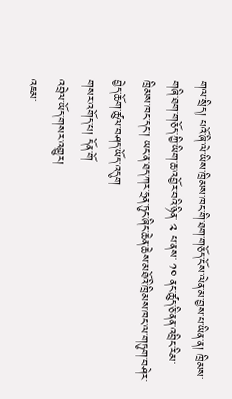གལ་སྲིད། པའོ་ཞི་ལེ་ཡིས་ཁྲིམས་ཁང་གི་ཐག་གཅོད་ངོས་ལེན་མ་བྱས་པ་ཡིན་ན། ཁྲིམས་གཞི་ཐག་གཅོད་ཀྱི་ཡིག་ཆ་འབྱོར་བའི་ཉིན་ ༢ པ་ནས་ ༡༠ ནང་ཚུད་ཅི་ནན་འབྲིང་རིམ་ཁྲིམས་ཁང་དང་། ཡང་ན་ཐད་ཀར་ཧྲན་ཏུང་ཞིང་ཆེན་ཆེས་མཐོའི་ཁྲིམས་ཁང་ལ་གཏུག་བཤེར་བྱེད་ཆོག་ཚུལ་བཤད་ཡོད་འདུག
གསར་འགོད་པ། དོན་གོ
འབྲེལ་ཡོད་གསར་འགྱུར།
འཇམ་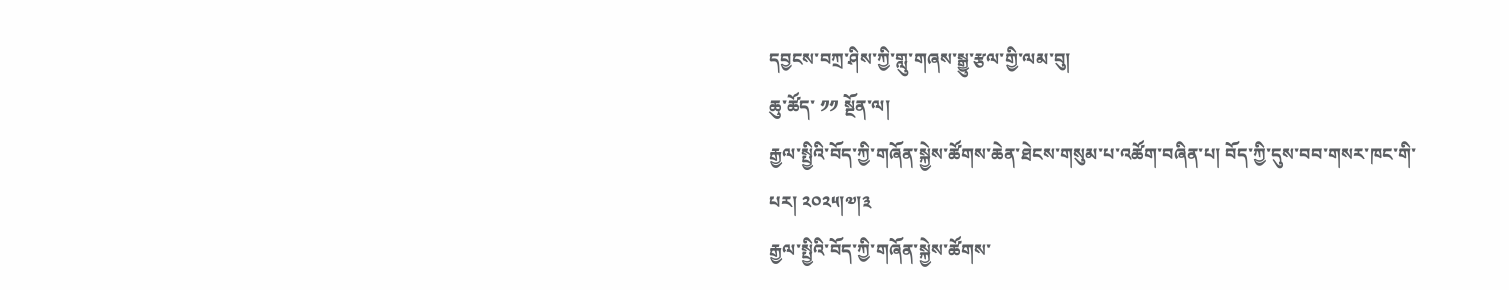དབྱངས་བཀྲ་ཤིས་ཀྱི་གླུ་གཞས་སྒྱུ་རྩལ་གྱི་ལམ་བུ།
ཆུ་ཚོད་ ༡༡ སྔོན་ལ།
རྒྱལ་སྤྱིའི་བོད་ཀྱི་གཞོན་སྐྱེས་ཚོགས་ཆེན་ཐེངས་གསུམ་པ་འཚོག་བཞིན་པ། བོད་ཀྱི་དུས་བབ་གསར་ཁང་གི་པར། ༢༠༢༥།༧།༣
རྒྱལ་སྤྱིའི་བོད་ཀྱི་གཞོན་སྐྱེས་ཚོགས་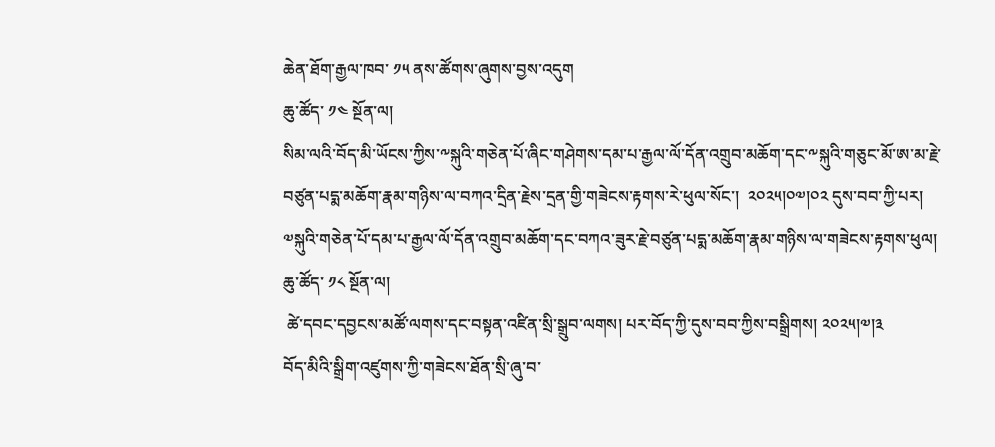ཆེན་ཐོག་རྒྱལ་ཁབ་ ༡༥ ནས་ཚོགས་ཞུགས་བྱས་འདུག
ཆུ་ཚོད་ ༡༤ སྔོན་ལ།
སིམ་ལའི་བོད་མི་ཡོངས་ཀྱིས་༸སྐུའི་གཅེན་པོ་ཞིང་གཤེགས་དམ་པ་རྒྱལ་ལོ་དོན་འགྲུབ་མཆོག་དང་༸སྐུའི་གཅུང་མོ་ཨ་མ་རྗེ་བཙུན་པདྨ་མཆོག་རྣམ་གཉིས་ལ་བཀའ་དྲིན་རྗེས་དྲན་གྱི་གཟེངས་རྟགས་རེ་ཕུལ་སོང་།  ༢༠༢༥།༠༧།༠༢ དུས་བབ་ཀྱི་པར།
༧སྐུའི་གཅེན་པོ་དམ་པ་རྒྱལ་ལོ་དོན་འགྲུབ་མཆོག་དང་བཀའ་ཟུར་རྗེ་བཙུན་པདྨ་མཆོག་རྣམ་གཉིས་ལ་གཟེངས་རྟགས་ཕུལ།
ཆུ་ཚོད་ ༡༨ སྔོན་ལ།
 ཚེ་དབང་དབྱངས་མཚོ་ལགས་དང་བསྟན་འཛིན་སྲི་སྒྲུབ་ལགས། པར་བོད་ཀྱི་དུས་བབ་ཀྱིས་བསྒྲིགས། ༢༠༢༥།༧།༣
བོད་མིའི་སྒྲིག་འཛུགས་ཀྱི་གཟེངས་ཐོན་སྲི་ཞུ་བ་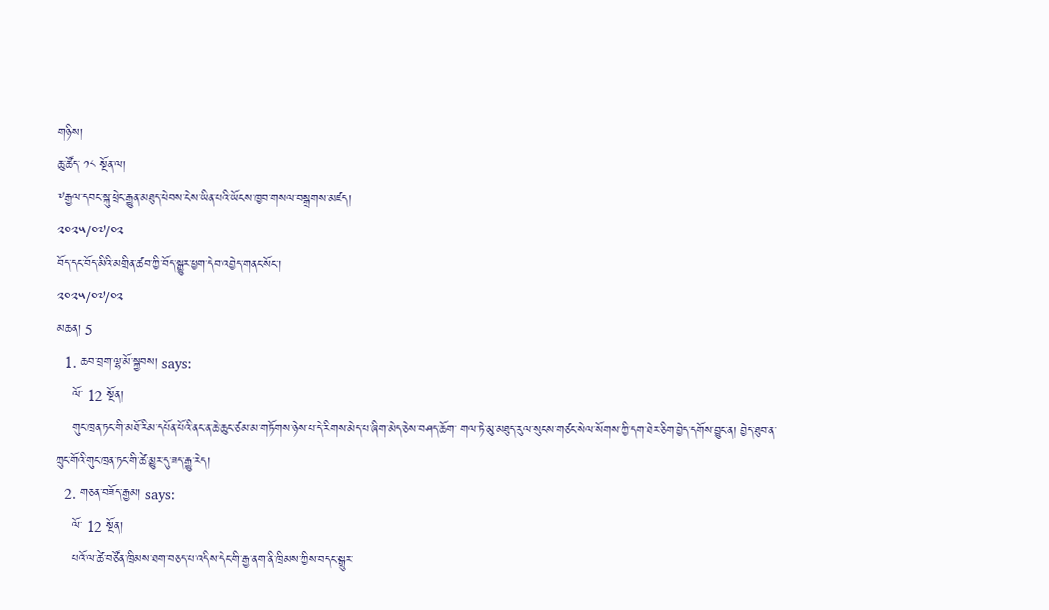གཉིས།
ཆུ་ཚོད་ ༡༨ སྔོན་ལ།
༸རྒྱལ་དབང་སྐུ་ཕྲེང་རྒྱུན་མཐུད་ཕེབས་ངེས་ཡིན་པའི་ཡོངས་ཁྱབ་གསལ་བསྒྲགས་མཛད།
༢༠༢༥/༠༧/༠༢
བོད་དང་བོད་མིའི་མགྲིན་ཚབ་ཀྱི་བོད་སྒྱུར་ཕྱག་དེབ་འབྱེད་གནང་སོང་།
༢༠༢༥/༠༧/༠༢
མཆན། 5
  1. ཆབ་བྲག་ལྷ་མོ་སྐྱབས། says:
    ལོ་ 12 སྔོན།
    གུང་ཁྲན་ཏང་གི་མཐོ་རིམ་དཔོན་པོའི་ནང་ན་ཆེ་ཆུང་ཙམ་མ་གཏོགས་ཉེས་པ་དེ་རིགས་མེད་པ་ཞིག་མེད་ཅེས་བཤད་ཆོག་ གལ་ཏེ་མུ་མཐུད་རུལ་སུངས་གཙང་སེལ་སོགས་ཀྱི་དག་ཐེར་ཅིག་བྱེད་དགོས་བྱུང་ན། བྱེད་ཐུབ་ན་ཀྲུང་གོའི་གུང་ཁྲན་ཏང་གི་ཚེ་མྱུར་དུ་ཟད་རྒྱུ་རེད།
  2. གཅན་བཟོད་རྒྱམ། says:
    ལོ་ 12 སྔོན།
    པའོ་ལ་ཚེ་བཙོན་ཁྲིམས་ཐག་བཅད་པ་འདིས་དེང་གི་རྒྱ་ནག་ནི་ཁྲིམས་ཀྱིས་བདང་སྒྲུར་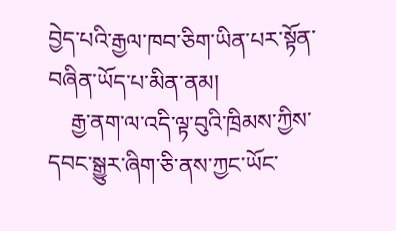བྱེད་པའི་རྒྱལ་ཁབ་ཅིག་ཡིན་པར་སྟོན་བཞིན་ཡོད་པ་མིན་ནམ།
    རྒྱ་ནག་ལ་འདི་ལྟ་བུའི་ཁྲིམས་ཀྱིས་དབང་སྒྱུར་ཞིག་ཅི་ནས་ཀྱང་ཡོང་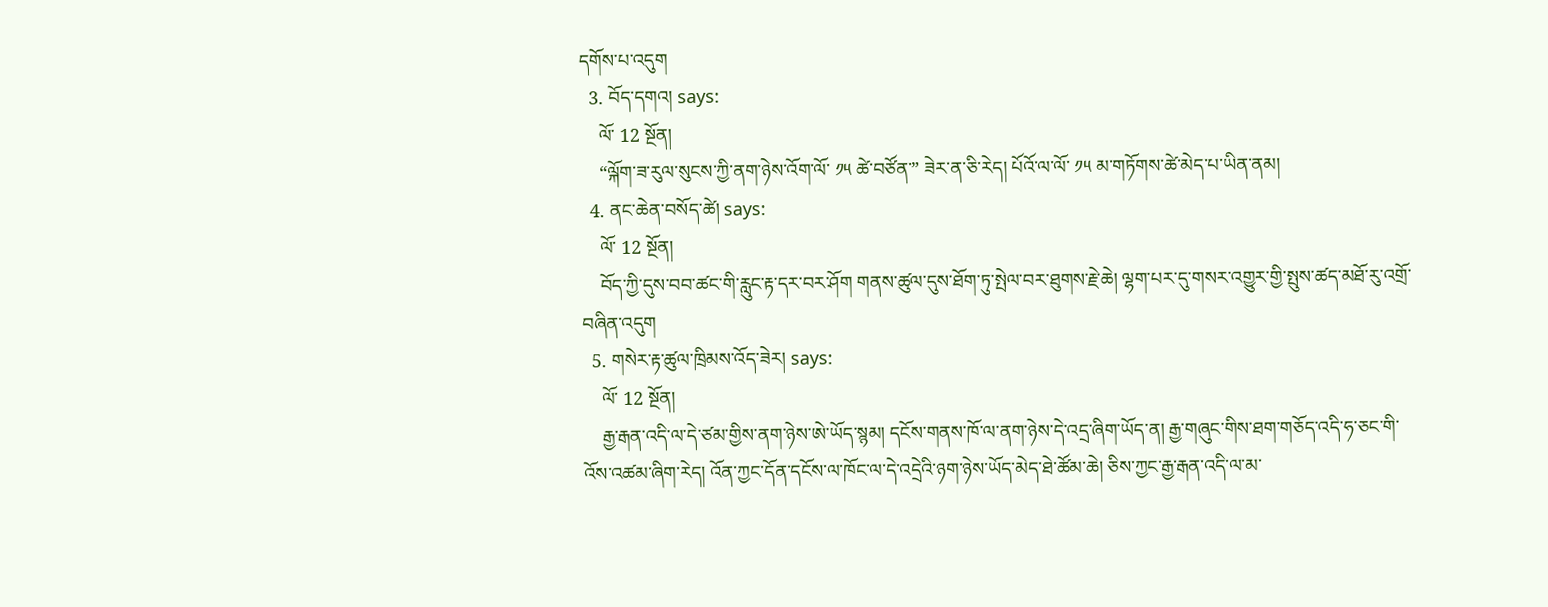དགོས་པ་འདུག
  3. བོད་དགའ། says:
    ལོ་ 12 སྔོན།
    “ལྐོག་ཟ་རུལ་སུངས་ཀྱི་ནག་ཉེས་འོག་ལོ་ ༡༥ ཚེ་བཙོན་” ཟེར་ན་ཅི་རེད། པོའོ་ལ་ལོ་ ༡༥ མ་གཏོགས་ཚེ་མེད་པ་ཡིན་ནམ།
  4. ནང་ཆེན་བསོད་ཚེ། says:
    ལོ་ 12 སྔོན།
    བོད་ཀྱི་དུས་བབ་ཚང་གི་རླུང་རྟ་དར་བར་ཤོག གནས་ཚུལ་དུས་ཐོག་ཏུ་སྤེལ་བར་ཐུགས་རྗེ་ཆེ། ལྷག་པར་དུ་གསར་འགྱུར་གྱི་སྤུས་ཚད་མཐོ་རུ་འགྲོ་བཞིན་འདུག
  5. གསེར་རྟ་ཚུལ་ཁྲིམས་འོད་ཟེར། says:
    ལོ་ 12 སྔོན།
    རྒྱ་རྒན་འདི་ལ་དེ་ཙམ་གྱིས་ནག་ཉེས་ཨེ་ཡོད་སྙམ། དངོས་གནས་ཁོ་ལ་ནག་ཉེས་དེ་འདྲ་ཞིག་ཡོད་ན། རྒྱ་གཞུང་གིས་ཐག་གཅོད་འདི་ཧ་ཅང་གི་འོས་འཚམ་ཞིག་རེད། འོན་ཀྱང་དོན་དངོས་ལ་ཁོང་ལ་དེ་འདྲེའི་ཉག་ཉེས་ཡོད་མེད་ཐེ་ཚོམ་ཆེ། ཅིས་ཀྱང་རྒྱ་རྒན་འདི་ལ་མ་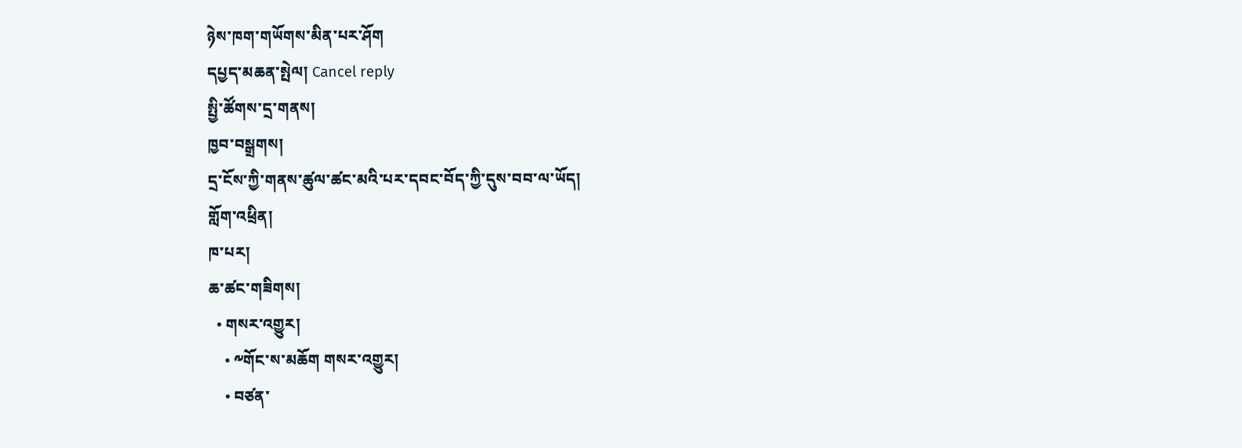ཉེས་ཁག་གཡོགས་མིན་པར་ཤོག
དཔྱད་མཆན་སྤེལ། Cancel reply
སྤྱི་ཚོགས་དྲ་གནས།
ཁྱབ་བསྒྲགས།
དྲ་ངོས་ཀྱི་གནས་ཚུལ་ཚང་མའི་པར་དབང་བོད་ཀྱི་དུས་བབ་ལ་ཡོད།
གློག་འཕྲིན།
ཁ་པར།
ཆ་ཚང་གཟིགས།
  • གསར་འགྱུར།
    • ༸གོང་ས་མཆོག གསར་འགྱུར།
    • བཙན་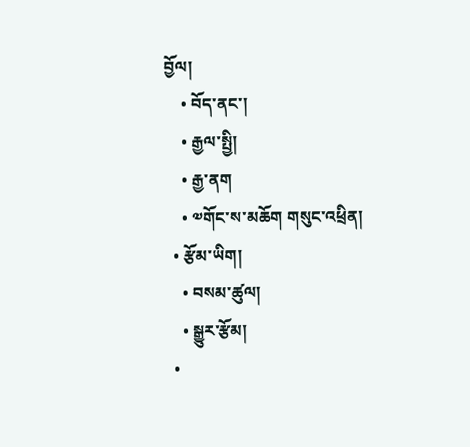བྱོལ།
    • བོད་ནང་།
    • རྒྱལ་སྤྱི།
    • རྒྱ་ནག
    • ༧གོང་ས་མཆོག གསུང་འཕྲིན།
  • རྩོམ་ཡིག།
    • བསམ་ཚུལ།
    • སྒྱུར་རྩོམ།
  •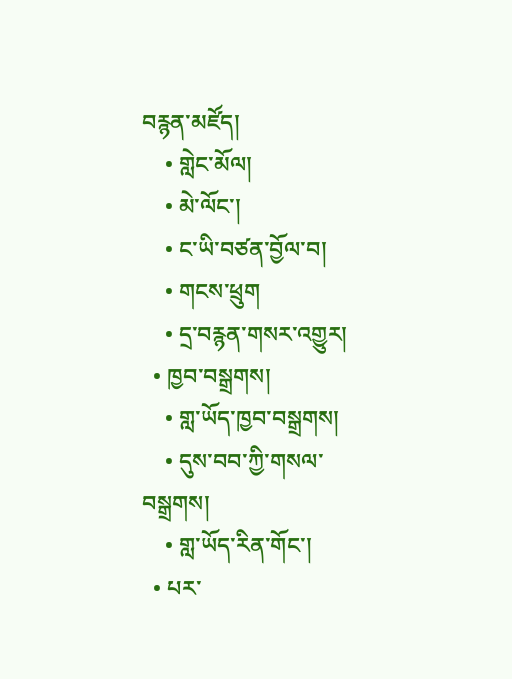བརྙན་མཛོད།
    • གླེང་མོལ།
    • མེ་ལོང་།
    • ང་ཡི་བཙན་བྱོལ་བ།
    • གངས་ཕྲུག
    • དྲ་བརྙན་གསར་འགྱུར།
  • ཁྱབ་བསྒྲགས།
    • གླ་ཡོད་ཁྱབ་བསྒྲགས།
    • དུས་བབ་ཀྱི་གསལ་བསྒྲགས།
    • གླ་ཡོད་རིན་གོང་།
  • པར་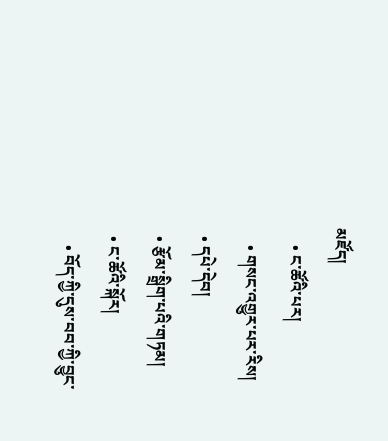མཛོད།
    • ང་ཚོའི་པར།
    • གསང་འགྱུར་པར་རིས།
  • དཔེ་དེབ།
  • རྩོམ་སྒྲིག་པའི་གཏམ།
  • ང་ཚོའི་སྐོར།
    • བོད་ཀྱི་དུས་བབ་ཀྱི་བྱུང་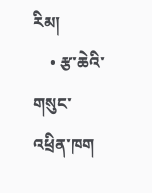རིམ།
    • རྩ་ཆེའི་གསུང་འཕྲིན་ཁག